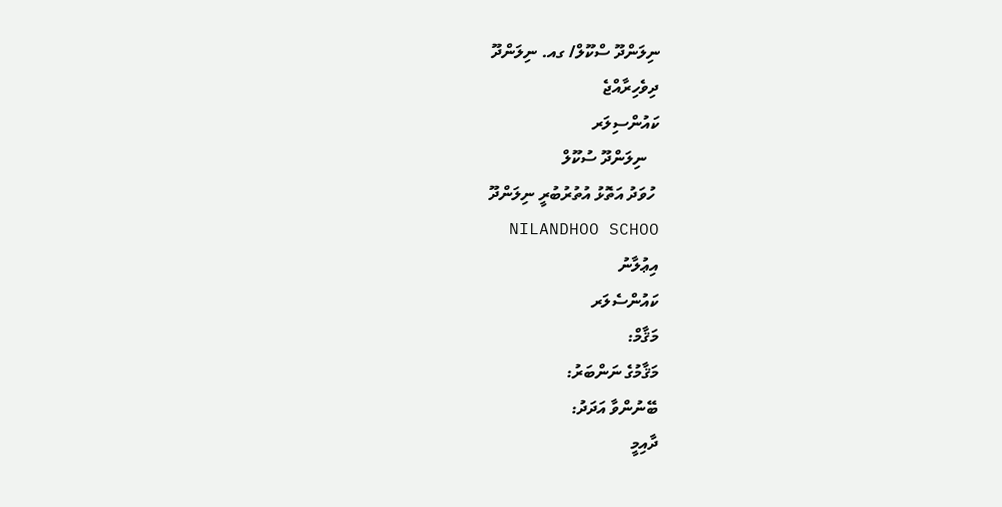ނިލަންދޫ ސްކޫލް/ ގއ. ނިލަންދޫ
ދިވެހިރާއްޖެ
ކައުންސިލަރ
   ނިލަންދޫ ސުކޫލް
 ހުވަދު އަތޮޅު އުތުރުބުރީ ނިލަންދޫ                                                                                                                       NILANDHOO SCHOO
އިޢުލާނު
ކައުންސެލަރ
މަޤާމް:
މަޤާމުގެ ނަންބަރު:
ބޭނުންވާ އަދަދު:
ދާއިމީ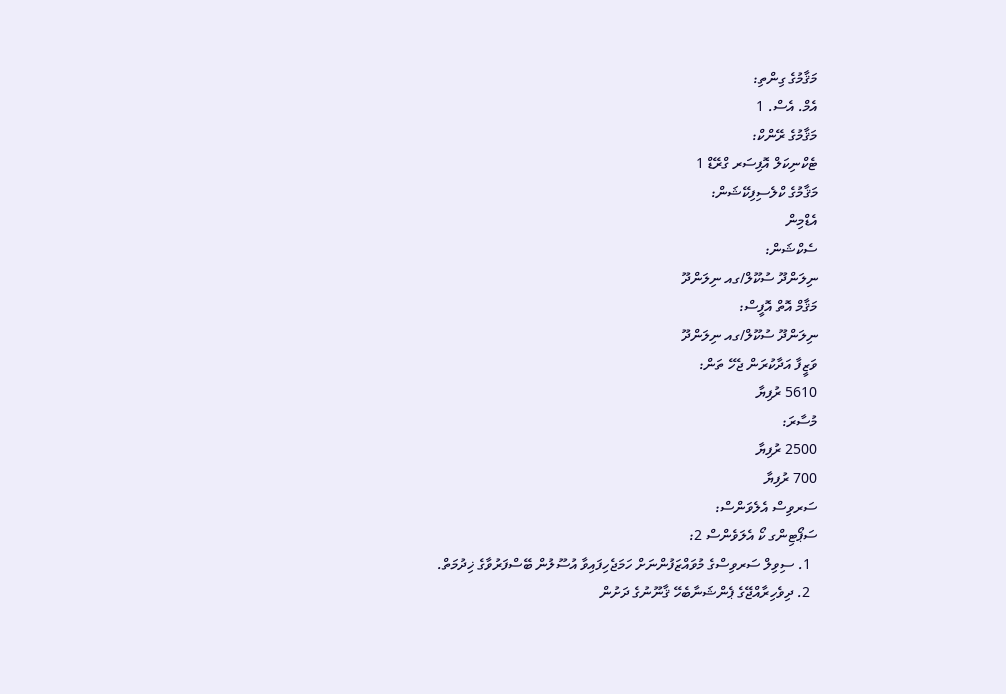މަޤާމުގެ ގިންތި:
އެމް. އެސް. 1
މަޤާމުގެ ރޭންކް:
ޓެކްނިކަލް އޮފިސަރ ގްރޭޑް 1
މަޤާމުގެ ކްލެސިފިކޭޝަން:
އެޑްމިން
ސެކްޝަން:
ނިލަންދޫ ސުކޫލް/ގއ ނިލަންދޫ
މަޤާމް އޮތް އޮފީސް:
ނިލަންދޫ ސުކޫލް/ގއ ނިލަންދޫ
ވަޒީފާ އަދާކުރަން ޖެހޭ ތަން:
5610 ރުފިޔާ
މުސާރަ:
2500 ރުފިޔާ
700 ރުފިޔާ
ސަރވިސް އެލެވަންސް:
ސަޕޯޓިންގ ކޯ އެލަވެންސް 2:
  1. ސިވިލް ސަރވިސްގެ މުވައްޒަފުންނަށް ހަމަޖެހިފައިވާ އުސޫލުން ބޭސްފަރުވާގެ ޚިދުމަތް.
  2. ދިވެހިރާއްޖޭގެ ޕެންޝަނާބެހޭ ޤާނޫނުގެ ދަށުން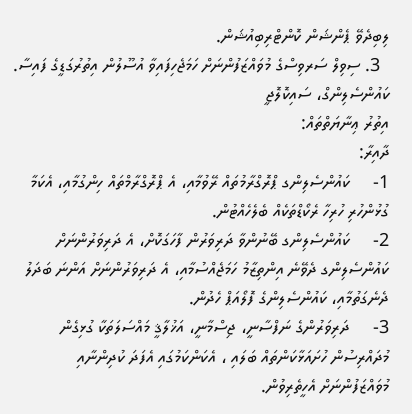ލިބިދެވޭ ޕެންޝަން ކޮންޓްރިބިއުޝަން.
  3. ސިވިލް ސަރވިސްގެ މުވައްޒަފުންނަށް ހަމަޖެހިފައިވާ އުސޫލުން އިތުރުގަޑީގެ ފައިސާ.
ކައުންސެލިންގް، ސައިކޮލޮޖީ
އިތުރު ޢިނާޔަތްތައް:
ދާއިރާ:
1-     ކައުންސެލިންގ ޕްރޮގްރާމުތައް ރޭވުމާއި، އެ ޕްރޮގްރާމްތައް ހިންގުމާއި، އެކަމާ ގުޅުންހުރި ހުރިހާ ރެކޯޑްތަކެއް ބެލެހެއްޓުން.
2-     ކައުންސެލިންގ ބޭނުންވާ ދަރިވަރުން ފާހަގަކޮށް، އެ ދަރިވަރުންނަށް ކައުންސެލިންގ ދެވޭނެ އިންތިޒާމު ހަމަޖެއްސުމާއި، އެ ދަރިވަރުންނަށް އަންނަ ބަދަލު ދެނެގަތުމާއި، ކައުންސެލިންގެ ފޮލޯއަޕް ހެދުން.
3-     ދަރިވަރުންގެ ނަފްސާނީ، ޖިސްމާނީ، އަޚުލާޤީ މައްސަލަތަކާ ގުޅިގެން މުދައްރިސުން ހުށައަޅާކަންތައް ބަލައި ، އެކަންކަމުގައި އެފަދަ ކުދިންނާއި މުވައްޒަފުންނަށް އެހީތެރިވުން.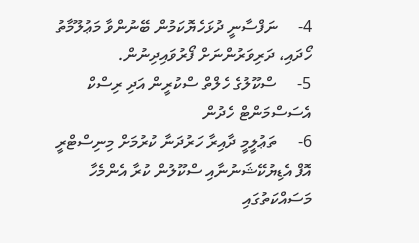4-     ނަފްސާނީ ދުޅަހެޔޮކަމުން ބޭނުންވާ މަޢުލޫމާތު ހޯދައި، ދަރިވަރުންނަށް ފޯރުވައިދިނުން.
5-     ސްކޫލުގެ ހެލްތް ސްކުރީން އަދި ރިސްކް އެސަސްމަންޓް ހެދުން
6-     ތަޢުލީމީ ދާއިރާ ހަރުދަނާ ކުރުމަށް މިނިސްޓްރީ އޮފް އެޑިޔުކޭޝަނުނާއި ސްކޫލުން ކުރާ އެންމެހާ މަސައްކަތުގައި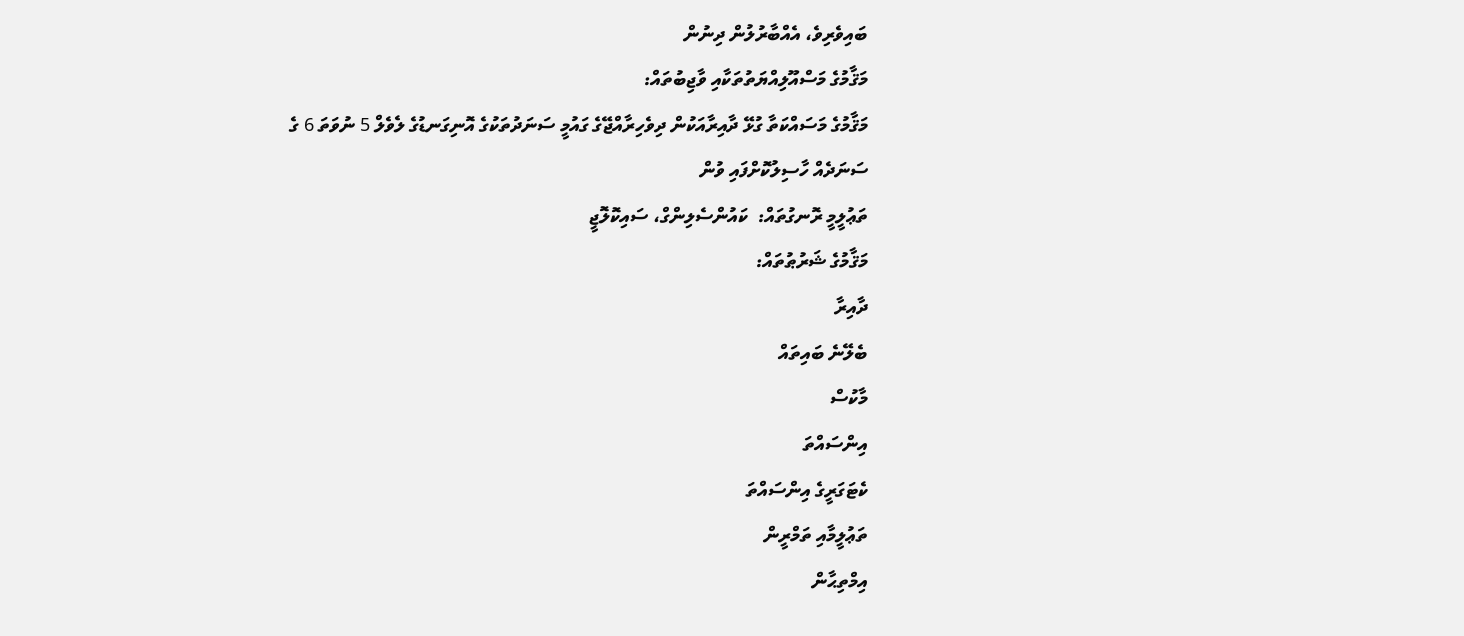ބައިވެރިވެ، އެއްބާރުލުން ދިނުން
މަޤާމުގެ މަސްއޫލިއްޔަތުތަކާއި ވާޖިބުތައް:
މަޤާމުގެ މަސައްކަތާ ގުޅޭ ދާއިރާއަކުން ދިވެހިރާއްޖޭގެ ގައުމީ ސަނަދުތަކުގެ އޮނިގަނޑުގެ ލެވެލް 5 ނުވަތަ 6 ގެ ސަނަދެއް ހާސިލުކޮށްފައި ވުން
ތަޢުލީމީ ރޮނގުތައް:  ކައުންސެލިންގް، ސައިކޮލޮޖީ
މަޤާމުގެ ޝަރުޠުތައް:
ދާއިރާ
ބެލޭނެ ބައިތައް
މާކުސް
އިންސައްތަ
ކެޓަގަރީގެ އިންސައްތަ
ތަޢުލީމާއި ތަމްރީން
އިމްތިޙާން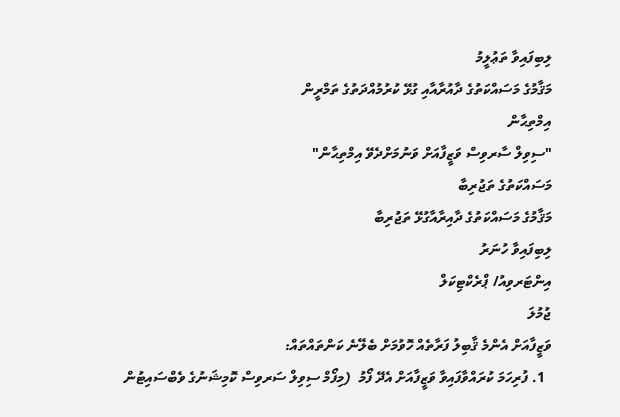ލިބިފައިވާ ތަޢުލީމު
މަޤާމުގެ މަސައްކަތުގެ ދާއުރާއާއި ގުޅޭ ކުރުމުއްދަތުގެ ތަމްރީން
އިމްތިޙާން
"ސިވިލް ސާރވިސް ވަޒީފާއަށް ވަނުމަށްދެވޭ އިމްތިޙާން"
މަސައްކަތުގެ ތަޖުރިބާ
މަޤާމުގެ މަސައްކަތުގެ ދާއިރާއާގުޅޭ ތަޖުރިބާ
ލިބިފައިވާ ހުނަރު
އިންޓަރވިއު/ ޕްރެކްޓިކަލް
ޖުމުލަ
ވަޒީފާއަށް އެންމެ ޤާބިލު ފަރާތެއް ހޮވުމަށް ބެލޭނެ ކަންތައްތައް:
  1. ފުރިހަމަ ކުރައްވާފައިވާ ވަޒީފާއަށް އެދޭ ފޯމު  (މިފޯމް ސިވިލް ސަރވިސް ކޮމިޝަނުގެ ވެބްސައިޓުން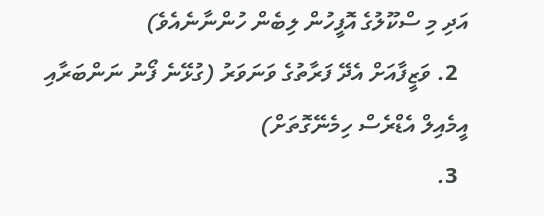އަދި މި ސްކޫލުގެ އޮފީހުން ލިބެން ހުންނާނެއެވެ)
  2. ވަޒީފާއަށް އެދޭ ފަރާތުގެ ވަނަވަރު (ގުޅޭނެ ފޯނު ނަންބަރާއި އީމެއިލް އެޑްރެސް ހިމެނޭގޮތަށް)
  3.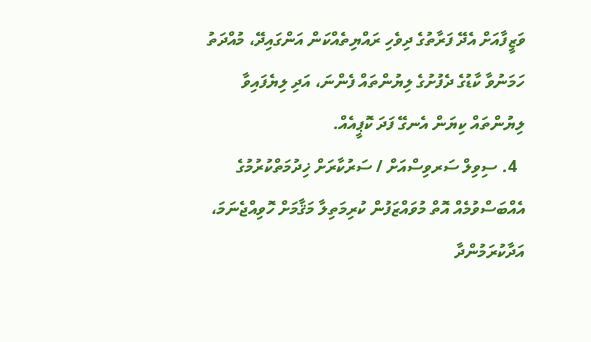ވަޒީފާއަށް އެދޭ ފަރާތުގެ ދިވެހި ރައްޔިތެއްކަން އަންގައިދޭ، މުއްދަތު ހަމަނުވާ ކާޑުގެ ދެފުށުގެ ލިޔުންތައް ފެންނަ، އަދި ލިޔެފައިވާ ލިޔުންތައް ކިޔަން އެނގޭ ފަދަ ކޮޕީއެއް.
  4. ސިވިލް ސަރވިސްއަށް / ސަރުކާރަށް ޚިދުމަތްކުރުމުގެ އެއްބަސްވުމެއް އޮތް މުވައްޒަފުން ކުރިމަތިލާ މަޤާމަށް ހޮވިއްޖެނަމަ، އަދާކުރަމުންދާ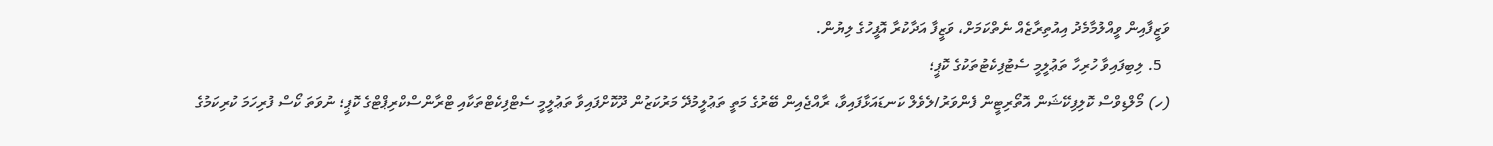ވަޒީފާއިން ވީއްލުމާމެދު އިއުތިރާޒެއް ނެތްކަމަށް، ވަޒީފާ އަދާކުރާ އޮފީހުގެ ލިޔުން.
  5. ލިބިފައިވާ ހުރިހާ ތަޢުލީމީ ސެޓުފިކެޓުތަކުގެ ކޮޕީ؛
(ހ) މޯލްޑިވްސް ކޮލިފިކޭޝަން އޮތޯރިޓީން ފެންވަރު/ލެވެލް ކަނޑައަޅާފައިވާ، ރާއްޖެއިން ބޭރުގެ މަތީ ތަޢުލީމުދޭ މަރުކަޒުން ދޫކޮށްފައިވާ ތަޢުލީމީ ސެޓްފިކެޓްތަކާއި ޓްރާންސްކްރިޕްޓްގެ ކޮޕީ؛ ނުވަތަ ކޯސް ފުރިހަމަ ކުރިކަމުގެ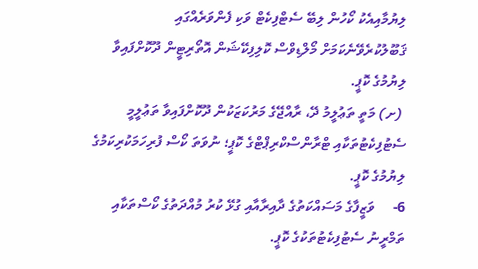ލިޔުމާއިއެކު ކޯހުން ލިބޭ ސެޓްފިކެޓް ވަކި ފެންވަރެއްގައި ޤަބޫލުކުރެވޭނެކަމަށް މޯލްޑިވްސް ކޮލިފިކޭޝަން އޮތޯރިޓީން ދޫކޮށްފައިވާ ލިޔުމުގެ ކޮޕީ.
 (ށ) މަތީ ތަޢުލީމު ދޭ، ރާއްޖޭގެ މަރުކަޒަކުން ދޫކޮށްފައިވާ ތަޢުލީމީ ސެޓުފިކެޓުތަކާއި ޓްރާންސްކްރިޕްޓްގެ ކޮޕީ؛ ނުވަތަ ކޯސް ފުރިހަމަކުރިކަމުގެ ލިޔުމުގެ ކޮޕީ.
6-     ވަޒީފާގެ މަސައްކަތުގެ ދާއިރާއާއި ގުޅޭ ކުރު މުއްދަތުގެ ކޯސްތަކާއި ތަމްރީނު ސެޓުފިކެޓުތަކުގެ ކޮޕީ.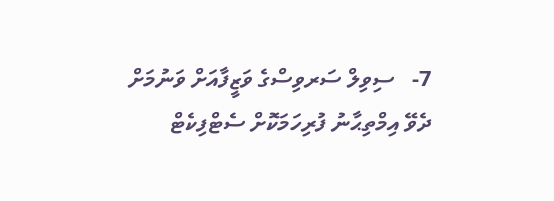7-   ސިވިލް ސަރވިސްގެ ވަޒީފާއަށް ވަނުމަށް ދެވޭ އިމްތިޙާނު ފުރިހަމަކޮށް ސެޓްފިކެޓް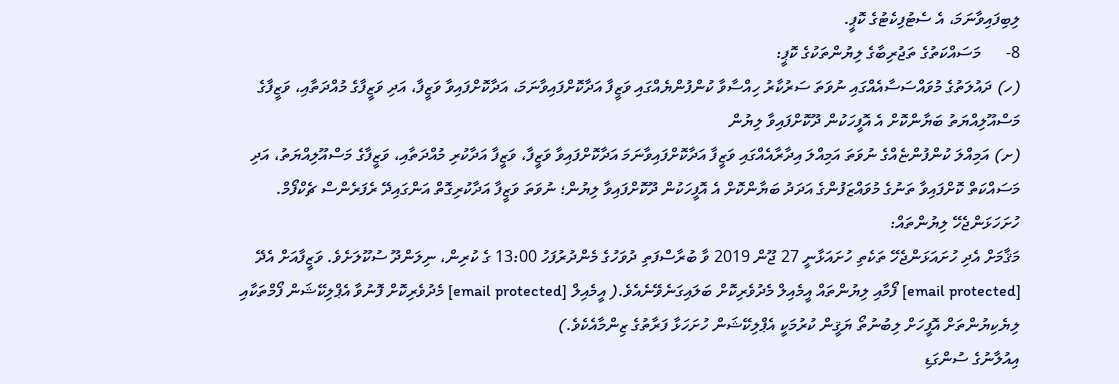ލިބިފައިވާނަމަ، އެ ސެޓުފިކެޓުގެ ކޮޕީ.
8-      މަސައްކަތުގެ ތަޖުރިބާގެ ލިޔުންތަކުގެ ކޮޕީ:
(ހ) ދައުލަތުގެ މުވައްސަސާއެއްގައި ނުވަތަ ސަރުކާރު ހިއްސާވާ ކުންފުންޔެއްގައި ވަޒީފާ އަދާކޮށްފައިވާނަމަ، އަދާކޮށްފައިވާ ވަޒީފާ، އަދި ވަޒީފާގެ މުއްދަތާއި، ވަޒީފާގެ މަސްއޫލިއްޔަތު ބަޔާންކޮށް އެ އޮފީހަކުން ދޫކޮށްފައިވާ ލިޔުން
(ށ) އަމިއްލަ ކުންފުންޏެއްގެ ނުވަތަ އަމިއްލަ އިދާރާއެއްގައި ވަޒީފާ އަދާކޮށްފައިވާނަމަ އަދާކޮށްފައިވާ ވަޒީފާ، ވަޒީފާ އަދާކުރި މުއްދަތާއި، ވަޒީފާގެ މަސްއޫލިއްޔަތު، އަދި މަސައްކަތް ކޮށްފައިވާ ތަނުގެ މުވައްޒަފުންގެ އަދަދު ބަޔާންކޮށް އެ އޮފީހަކުން ދޫކޮށްފައިވާ ލިޔުން؛ ނުވަތަ ވަޒީފާ އަދާކުރިގޮތް އަންގައިދޭ ރެފަރެންސް ޗެކްފޯމް.
ހުށަހަޅަންޖެހޭ ލިޔުންތައް:
މަޤާމަށް އެދި ހުށައަޅަންޖެހޭ ތަކެތި ހުށައަޅާނީ 27 ޖޫން 2019 ވާ ބުރާސްފަތި ދުވަހުގެ މެންދުރުފަހު 13:00 ގެ ކުރިން، ނިލަންދޫ ސުކޫލަށެވެ. ވަޒީފާއަށް އެދޭ [email protected] ފޯމާއި ލިޔުންތައް އީމެއިލް މެދުވެރިކޮށް ބަލައިގަނެވޭނެއެވެ.( އީމެއިލް [email protected] މެދުވެރިކޮށް ފޮނުވާ އެޕްލިކޭޝަން ފޯމްތަކާއި ލިޔެކިޔުންތަށް އޮފީހަށް ލިބުނުތޯ ޔަޤީން ކުރުމަކީ އެޕްލިކޭޝަން ހުށަހަޅާ ފަރާތުގެ ޒިންމާއެކެވެ.)
އިއުލާނުގެ ސުންގަޑި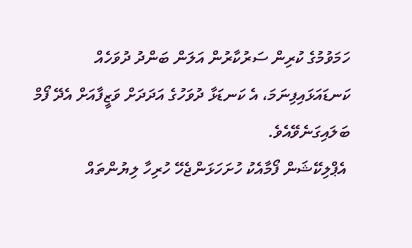ހަމަވުމުގެ ކުރިން ސަރުކާރުން އަލަން ބަންދު ދުވަހެއް ކަނޑައަޅައިފިނަމަ، އެ ކަނޑަޅާ ދުވަހުގެ އަދަދަށް ވަޒީފާއަށް އެދޭ ފޯމް ބަލައިގަނެވޭއެވެ.
 އެޕްލިކޭޝަން ފޯމާއެކު ހުށަހަޅަންޖެހޭ ހުރިހާ ލިޔުންތައް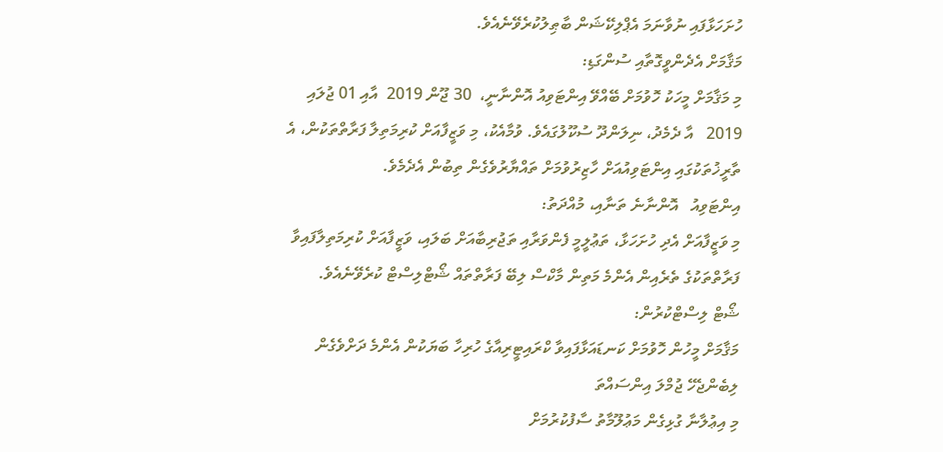ހުށަހަޅާފައި ނުވާނަމަ އެޕްލިކޭޝަން ބާޠިލުކުރެވޭނެއެވެ.
މަޤާމަށް އެދެންވީގޮތާއި ސުންގަޑި:
މި މަޤާމަށް މީހަކު ހޮވުމަށް ބޭއްވޭ އިންޓަވިއު އޮންނާނީ،  30 ޖޫން 2019  އާއި 01 ޖުލައި 2019   އާ ދެމެދު، ނިލަންދޫ ސުކޫލުގައެވެ. ވުމާއެކު، މި ވަޒީފާއަށް ކުރިމަތިލާ ފަރާތްތަކުން، އެ ތާރީޚުތަކުގައި އިންޓަވިއުއަށް ހާޒިރުވުމަށް ތައްޔާރުވެގެން ތިބުން އެދެމެވެ.
އިންޓަވިއު   އޮންނާނެ ތަނާއި، މުއްދަތު:
މި ވަޒީފާއަށް އެދި ހުށަހަޅާ، ތަޢުލީމީ ފެންވަރާއި ތަޖުރިބާއަށް ބަލައި، ވަޒީފާއަށް ކުރިމަތިލާފައިވާ ފަރާތްތަކުގެ ތެރެއިން އެންމެ މަތިން މާކްސް ލިބޭ ފަރާތްތައް ޝޯޓްލިސްޓް ކުރެވޭނެއެވެ.
ޝޯޓް ލިސްޓްކުރުން:
މަޤާމަށް މީހުން ހޮވުމަށް ކަނޑައަޅާފައިވާ ކްރައިޓީރިއާގެ ހުރިހާ ބަޔަކުން އެންމެ ދަށްވެގެން ލިބެންޖެހޭ ޖުމްލަ އިންސައްތަ
މި އިޢުލާނާ ގުޅިގެން މަޢުލޫމާތު ސާފުކުރުމަށް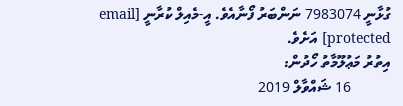ގުޅާނީ 7983074 ނަންބަރު ފޯނާއެވެ. އީ-މެއިލް ކުރާނީ [email protected] އަށެވެ.
އިތުރު މަޢުލޫމާތު ހޯދުން:
           16 ޝައްވާލް 2019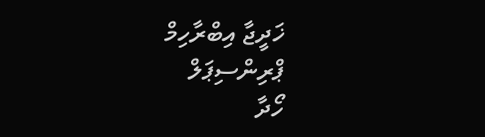ޚަދީޖާ އިބްރާހިމް
ޕްރިންސިޕަލް
ހޯދާ